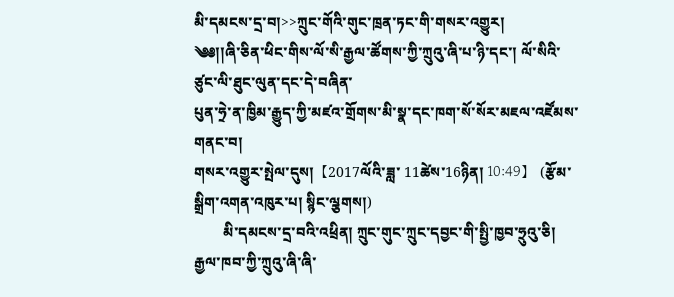མི་དམངས་དྲ་བ།>>ཀྲུང་གོའི་གུང་ཁྲན་ཏང་གི་གསར་འགྱུར།
༄༅།།ཞི་ཅིན་ཕིང་གིས་ལོ་སི་རྒྱལ་ཚོགས་ཀྱི་ཀྲུའུ་ཞི་པ་ཉི་དང་། ལོ་སིའི་ཙུང་ལི་ཐུང་ལུན་དང་དེ་བཞིན་
པུན་ཧྲེ་ན་ཁྱིམ་རྒྱུད་ཀྱི་མཛའ་གྲོགས་མི་སྣ་དང་ཁག་སོ་སོར་མཇལ་འཛོམས་གནང་བ།
གསར་འགྱུར་སྤེལ་དུས།  【2017ལོའི་ཟླ་ 11ཚེས་16ཉིན། 10:49】   (རྩོམ་སྒྲིག་འགན་འཁུར་པ། སྙིང་ལྕགས།)
        མི་དམངས་དྲ་བའི་འཕྲིན། ཀྲུང་གུང་ཀྲུང་དབྱང་གི་སྤྱི་ཁྱབ་ཧྲུའུ་ཅི། རྒྱལ་ཁབ་ཀྱི་ཀྲུའུ་ཞི་ཞི་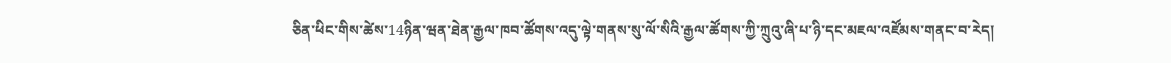ཅིན་ཕིང་གིས་ཚེས་14ཉིན་ཝན་ཐེན་རྒྱལ་ཁབ་ཚོགས་འདུ་ལྟེ་གནས་སུ་ལོ་སིའི་རྒྱལ་ཚོགས་ཀྱི་ཀྲུའུ་ཞི་པ་ཉི་དང་མཇལ་འཛོམས་གནང་བ་རེད།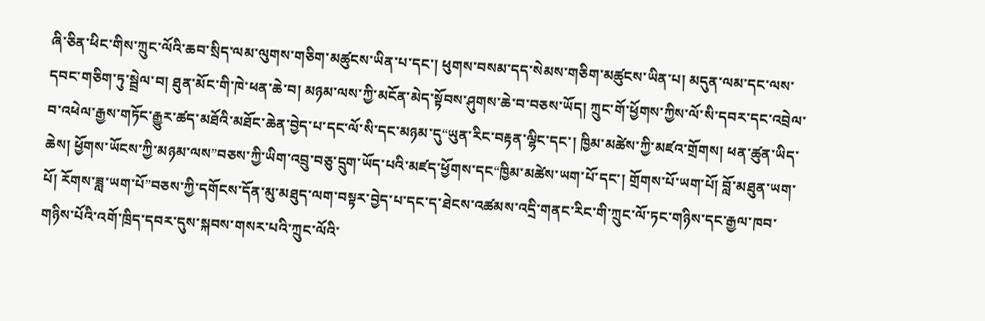ཞི་ཅིན་ཕིང་གིས་ཀྲུང་ལོའི་ཆབ་སྲིད་ལམ་ལུགས་གཅིག་མཚུངས་ཡིན་པ་དང་། ཕུགས་བསམ་དད་སེམས་གཅིག་མཚུངས་ཡིན་པ། མདུན་ལམ་དང་ལས་དབང་གཅིག་ཏུ་སྦྲེལ་བ། ཐུན་མོང་གི་ཁེ་ཕན་ཆེ་བ། མཉམ་ལས་ཀྱི་མངོན་མེད་སྟོབས་ཤུགས་ཆེ་བ་བཅས་ཡོད། ཀྲུང་གོ་ཕྱོགས་ཀྱིས་ལོ་སི་དབར་དང་འབྲེལ་བ་འཕེལ་རྒྱས་གཏོང་རྒྱུར་ཚད་མཐོའི་མཐོང་ཆེན་བྱེད་པ་དང་ལོ་སི་དང་མཉམ་དུ“ཡུན་རིང་བརྟན་ལྷིང་དང་། ཁྱིམ་མཚེས་ཀྱི་མཛའ་གྲོགས། ཕན་ཚུན་ཡིད་ཆེས། ཕྱོགས་ཡོངས་ཀྱི་མཉམ་ལས”བཅས་ཀྱི་ཡིག་འབྲུ་བཅུ་དྲུག་ཡོད་པའི་མཛད་ཕྱོགས་དང“ཁྱིམ་མཚེས་ཡག་པོ་དང་། གྲོགས་པོ་ཡག་པོ། བློ་མཐུན་ཡག་པོ། རོགས་ཟླ་ཡག་པོ”བཅས་ཀྱི་དགོངས་དོན་མུ་མཐུད་ལག་བསྟར་བྱེད་པ་དང་ད་ཐེངས་འཚམས་འདྲི་གནང་རིང་གི་ཀྲུང་ལོ་ཏང་གཉིས་དང་རྒྱལ་ཁབ་གཉིས་པོའི་འགོ་ཁྲིད་དབར་དུས་སྐབས་གསར་པའི་ཀྲུང་ལོའི་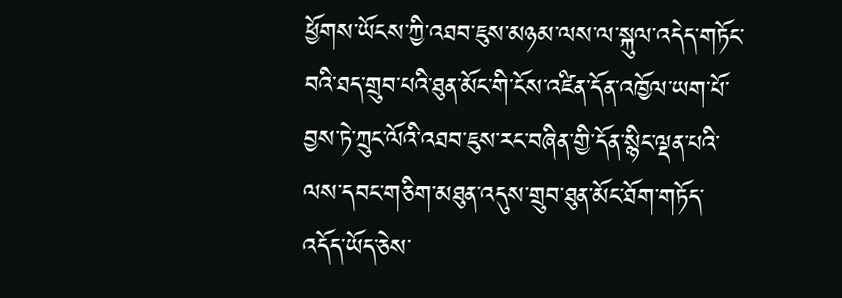ཕྱོགས་ཡོངས་ཀྱི་འཐབ་ཇུས་མཉམ་ལས་ལ་སྐུལ་འདེད་གཏོང་བའི་ཐད་གྲུབ་པའི་ཐུན་མོང་གི་ངོས་འཛིན་དོན་འཁྱོལ་ཡག་པོ་བྱས་ཏེ་ཀྲུང་ལོའི་འཐབ་ཇུས་རང་བཞིན་གྱི་དོན་སྙིང་ལྡན་པའི་ལས་དབང་གཅིག་མཐུན་འདུས་གྲུབ་ཐུན་མོང་ཐོག་གཏོད་འདོད་ཡོད་ཅེས་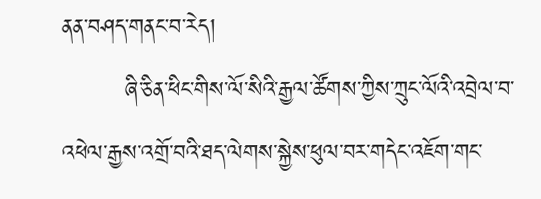ནན་བཤད་གནང་བ་རེད།
        ཞི་ཅིན་ཕིང་གིས་ལོ་སིའི་རྒྱལ་ཚོགས་ཀྱིས་ཀྲུང་ལོའི་འབྲེལ་བ་འཕེལ་རྒྱས་འགྲོ་བའི་ཐད་ལེགས་སྐྱེས་ཕུལ་བར་གདེང་འཇོག་གང་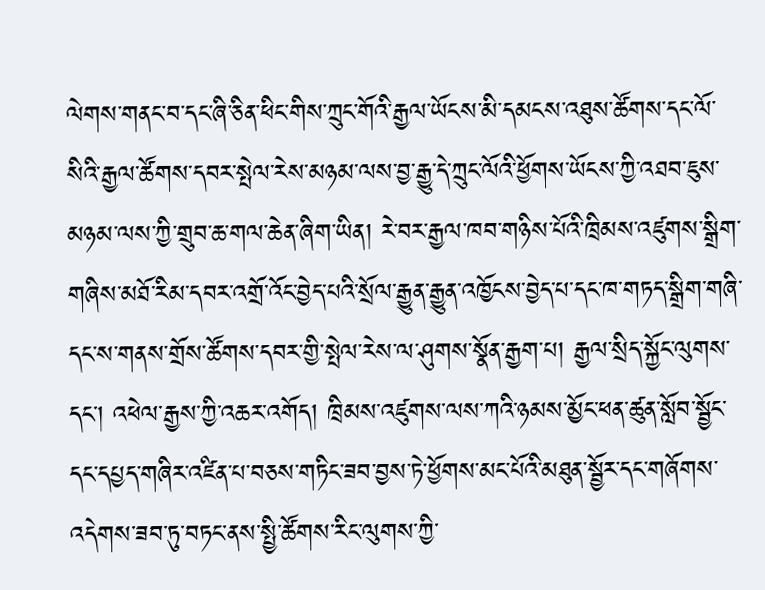ལེགས་གནང་བ་དང་ཞི་ཅིན་ཕིང་གིས་ཀྲུང་གོའི་རྒྱལ་ཡོངས་མི་དམངས་འཐུས་ཚོགས་དང་ལོ་སིའི་རྒྱལ་ཚོགས་དབར་སྤེལ་རེས་མཉམ་ལས་བྱ་རྒྱུ་དེ་ཀྲུང་ལོའི་ཕྱོགས་ཡོངས་ཀྱི་འཐབ་ཇུས་མཉམ་ལས་ཀྱི་གྲུབ་ཆ་གལ་ཆེན་ཞིག་ཡིན། རེ་བར་རྒྱལ་ཁབ་གཉིས་པོའི་ཁྲིམས་འཛུགས་སྒྲིག་གཞིས་མཐོ་རིམ་དབར་འགྲོ་འོང་བྱེད་པའི་སྲོལ་རྒྱུན་རྒྱུན་འཁྱོངས་བྱེད་པ་དང་ཁ་གཏད་སྒྲིག་གཞི་དང་ས་གནས་གྲོས་ཚོགས་དབར་གྱི་སྤེལ་རེས་ལ་ཤུགས་སྣོན་རྒྱག་པ། རྒྱལ་སྲིད་སྐྱོང་ལུགས་དང་། འཕེལ་རྒྱས་ཀྱི་འཆར་འགོད། ཁྲིམས་འཛུགས་ལས་ཀའི་ཉམས་མྱོང་ཕན་ཚུན་སློབ་སྦྱོང་དང་དཔྱད་གཞིར་འཛིན་པ་བཅས་གཏིང་ཟབ་བྱས་ཏེ་ཕྱོགས་མང་པོའི་མཐུན་སྦྱོར་དང་གཞོགས་འདེགས་ཟབ་ཏུ་བཏང་ནས་སྤྱི་ཚོགས་རིང་ལུགས་ཀྱི་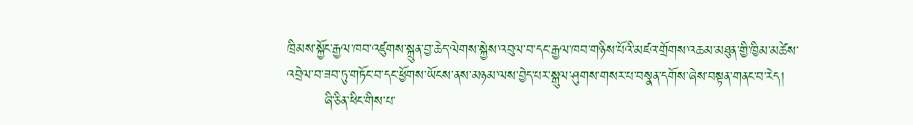ཁྲིམས་སྐྱོང་རྒྱལ་ཁབ་འཛུགས་སྐྲུན་བྱ་ཆེད་ལེགས་སྐྱེས་འབུལ་བ་དང་རྒྱལ་ཁབ་གཉིས་པོའི་མཛའ་གྲོགས་འཆམ་མཐུན་གྱི་ཁྱིམ་མཚེས་འབྲེལ་བ་ཟབ་ཏུ་གཏོང་བ་དང་ཕྱོགས་ཡོངས་ནས་མཉམ་ལས་བྱེད་པར་སྒུལ་ཤུགས་གསར་པ་བསྣན་དགོས་ཞེས་བསྟན་གནང་བ་རེད།
        ཞི་ཅིན་ཕིང་གིས་པ་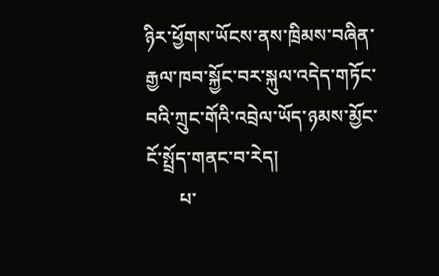ཉིར་ཕྱོགས་ཡོངས་ནས་ཁྲིམས་བཞིན་རྒྱལ་ཁབ་སྐྱོང་བར་སྐུལ་འདེད་གཏོང་བའི་ཀྲུང་གོའི་འབྲེལ་ཡོད་ཉམས་མྱོང་ངོ་སྤྲོད་གནང་བ་རེད།
       པ་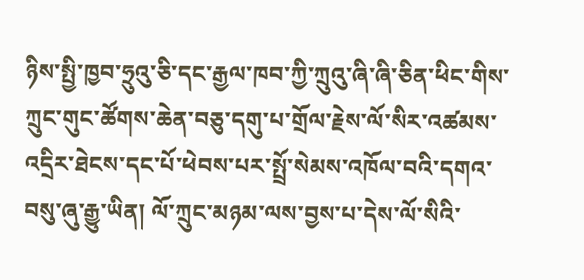ཉིས་སྤྱི་ཁྱབ་ཧྲུའུ་ཅི་དང་རྒྱལ་ཁབ་ཀྱི་ཀྲུའུ་ཞི་ཞི་ཅིན་ཕིང་གིས་ཀྲུང་གུང་ཚོགས་ཆེན་བཅུ་དགུ་པ་གྲོལ་རྗེས་ལོ་སིར་འཚམས་འདྲིར་ཐེངས་དང་པོ་ཕེབས་པར་སྤྲོ་སེམས་འཁོལ་བའི་དགའ་བསུ་ཞུ་རྒྱུ་ཡིན། ལོ་ཀྲུང་མཉམ་ལས་བྱས་པ་དེས་ལོ་སིའི་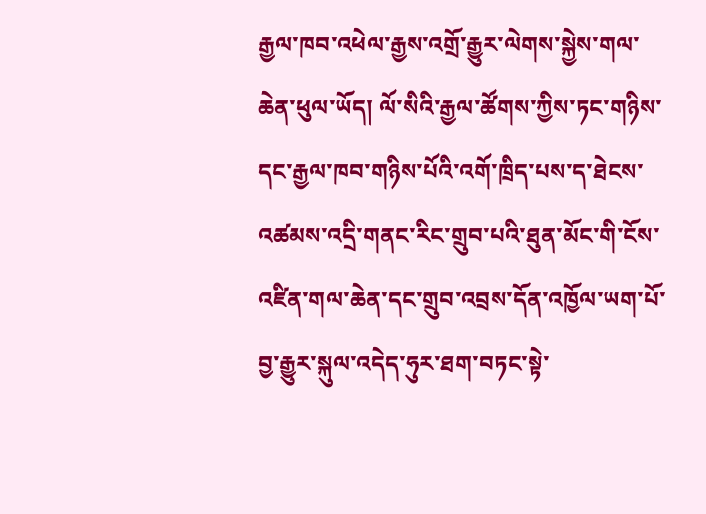རྒྱལ་ཁབ་འཕེལ་རྒྱས་འགྲོ་རྒྱུར་ལེགས་སྐྱེས་གལ་ཆེན་ཕུལ་ཡོད། ལོ་སིའི་རྒྱལ་ཚོགས་ཀྱིས་ཏང་གཉིས་དང་རྒྱལ་ཁབ་གཉིས་པོའི་འགོ་ཁྲིད་པས་ད་ཐེངས་འཚམས་འདྲི་གནང་རིང་གྲུབ་པའི་ཐུན་མོང་གི་ངོས་འཛིན་གལ་ཆེན་དང་གྲུབ་འབྲས་དོན་འཁྱོལ་ཡག་པོ་བྱ་རྒྱུར་སྐུལ་འདེད་ཧུར་ཐག་བཏང་སྟེ་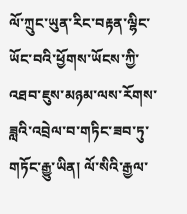ལོ་ཀྲུང་ཡུན་རིང་བརྟན་ལྷིང་ཡོང་བའི་ཕྱོགས་ཡོངས་ཀྱི་འཐབ་ཇུས་མཉམ་ལས་རོགས་ཟླའི་འབྲེལ་བ་གཏིང་ཟབ་ཏུ་གཏོང་རྒྱུ་ཡིན། ལོ་སིའི་རྒྱལ་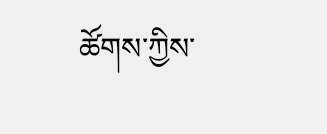ཚོགས་ཀྱིས་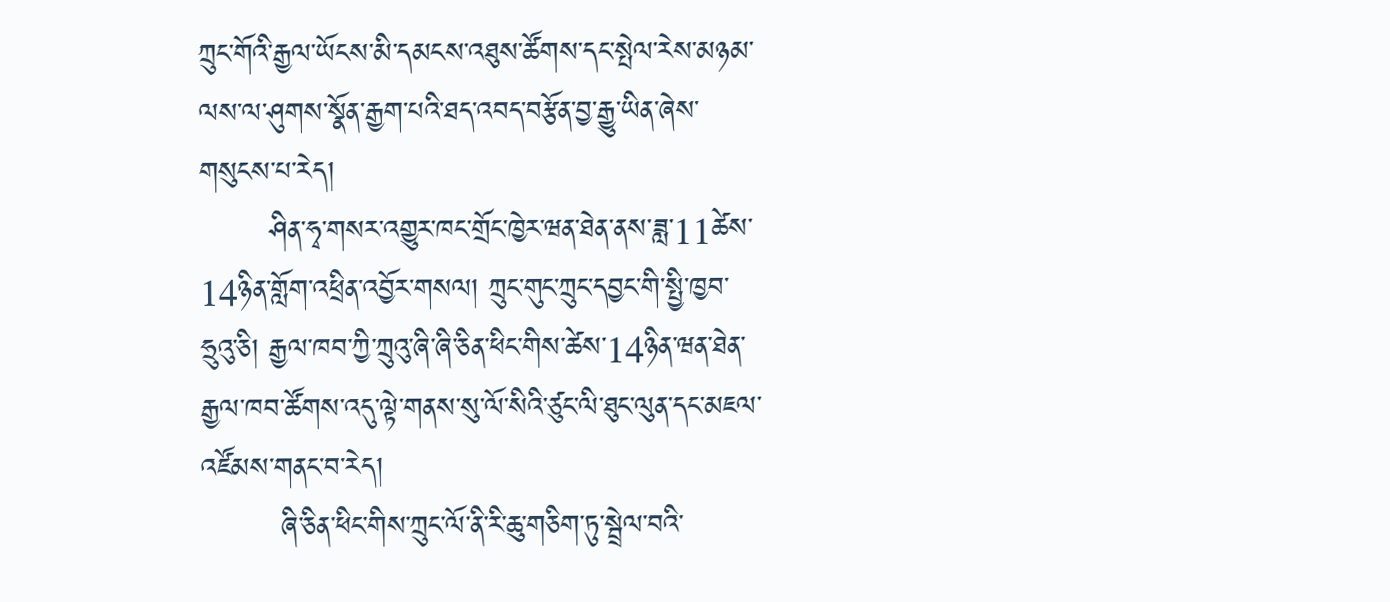ཀྲུང་གོའི་རྒྱལ་ཡོངས་མི་དམངས་འཐུས་ཚོགས་དང་སྤེལ་རེས་མཉམ་ལས་ལ་ཤུགས་སྣོན་རྒྱག་པའི་ཐད་འབད་བརྩོན་བྱ་རྒྱུ་ཡིན་ཞེས་གསུངས་པ་རེད།
       ཤིན་ཧྭ་གསར་འགྱུར་ཁང་གྲོང་ཁྱེར་ཝན་ཐེན་ནས་ཟླ་11ཚེས་14ཉིན་གློག་འཕྲིན་འབྱོར་གསལ། ཀྲུང་གུང་ཀྲུང་དབྱང་གི་སྤྱི་ཁྱབ་ཧྲུའུ་ཅི། རྒྱལ་ཁབ་ཀྱི་ཀྲུའུ་ཞི་ཞི་ཅིན་ཕིང་གིས་ཚེས་14ཉིན་ཝན་ཐེན་རྒྱལ་ཁབ་ཚོགས་འདུ་ལྟེ་གནས་སུ་ལོ་སིའི་ཙུང་ལི་ཐུང་ལུན་དང་མཇལ་འཛོམས་གནང་བ་རེད།
        ཞི་ཅིན་ཕིང་གིས་ཀྲུང་ལོ་ནི་རི་ཆུ་གཅིག་ཏུ་སྦྲེལ་བའི་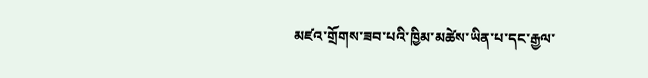མཛའ་གྲོགས་ཟབ་པའི་ཁྱིམ་མཚེས་ཡིན་པ་དང་རྒྱལ་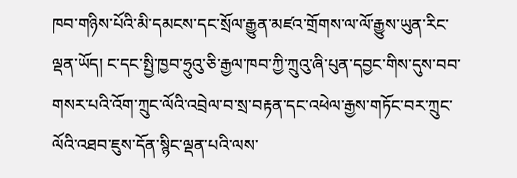ཁབ་གཉིས་པོའི་མི་དམངས་དང་སྲོལ་རྒྱུན་མཛའ་གྲོགས་ལ་ལོ་རྒྱུས་ཡུན་རིང་ལྡན་ཡོད། ང་དང་སྤྱི་ཁྱབ་ཧྲུའུ་ཅི་རྒྱལ་ཁབ་ཀྱི་ཀྲུའུ་ཞི་པུན་དབྱང་གིས་དུས་བབ་གསར་པའི་འོག་ཀྲུང་ལོའི་འབྲེལ་བ་སྲ་བརྟན་དང་འཕེལ་རྒྱས་གཏོང་བར་ཀྲུང་ལོའི་འཐབ་ཇུས་དོན་སྙིང་ལྡན་པའི་ལས་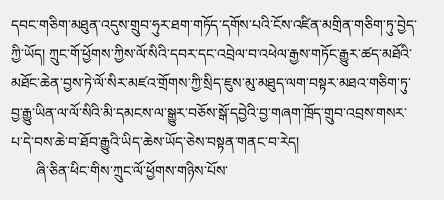དབང་གཅིག་མཐུན་འདུས་གྲུབ་ཧུར་ཐག་གཏོད་དགོས་པའི་ངོས་འཛིན་མགྲིན་གཅིག་ཏུ་བྱེད་ཀྱི་ཡོད། ཀྲུང་གོ་ཕྱོགས་ཀྱིས་ལོ་སིའི་དབར་དང་འབྲེལ་བ་འཕེལ་རྒྱས་གཏོང་རྒྱུར་ཚད་མཐོའི་མཐོང་ཆེན་བྱས་ཏེ་ལོ་སིར་མཛའ་གྲོགས་ཀྱི་སྲིད་ཇུས་མུ་མཐུད་ལག་བསྟར་མཐའ་གཅིག་ཏུ་བྱ་རྒྱུ་ཡིན་ལ་ལོ་སིའི་མི་དམངས་ལ་སྒྱུར་བཅོས་སྒོ་དབྱེའི་བྱ་གཞག་ཁྲོད་གྲུབ་འབྲས་གསར་པ་དེ་བས་ཆེ་བ་ཐོབ་རྒྱུའི་ཡིད་ཆེས་ཡོད་ཅེས་བསྟན་གནང་བ་རེད།
       ཞི་ཅིན་ཕིང་གིས་ཀྲུང་ལོ་ཕྱོགས་གཉིས་པོས་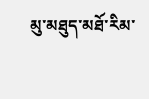མུ་མཐུད་མཐོ་རིམ་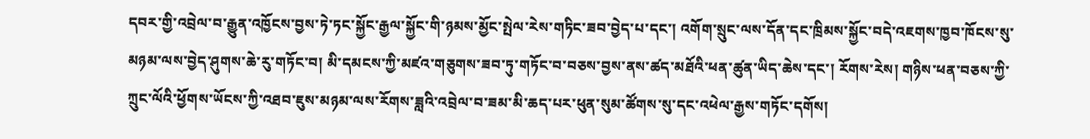དབར་གྱི་འབྲེལ་བ་རྒྱུན་འཁྱོངས་བྱས་ཏེ་ཏང་སྐྱོང་རྒྱལ་སྐྱོང་གི་ཉམས་མྱོང་སྤེལ་རེས་གཏིང་ཟབ་བྱེད་པ་དང་། འགོག་སྲུང་ལས་དོན་དང་ཁྲིམས་སྐྱོང་བདེ་འཇགས་ཁྱབ་ཁོངས་སུ་མཉམ་ལས་བྱེད་ཤུགས་ཆེ་རུ་གཏོང་བ། མི་དམངས་ཀྱི་མཛའ་གཅུགས་ཟབ་ཏུ་གཏོང་བ་བཅས་བྱས་ནས་ཚད་མཐོའི་ཕན་ཚུན་ཡིད་ཆེས་དང་། རོགས་རེས། གཉིས་ཕན་བཅས་ཀྱི་ཀྲུང་ལོའི་ཕྱོགས་ཡོངས་ཀྱི་འཐབ་ཇུས་མཉམ་ལས་རོགས་ཟླའི་འབྲེལ་བ་ཟམ་མི་ཆད་པར་ཕུན་སུམ་ཚོགས་སུ་དང་འཕེལ་རྒྱས་གཏོང་དགོས།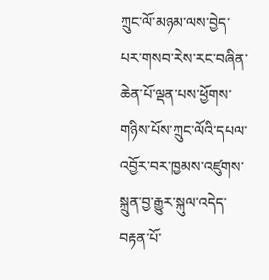ཀྲུང་ལོ་མཉམ་ལས་བྱེད་པར་གསབ་རེས་རང་བཞིན་ཆེན་པོ་ལྡན་པས་ཕྱོགས་གཉིས་པོས་ཀྲུང་ལོའི་དཔལ་འབྱོར་བར་ཁྱམས་འཛུགས་སྐྲུན་བྱ་རྒྱུར་སྐུལ་འདེད་བརྟན་པོ་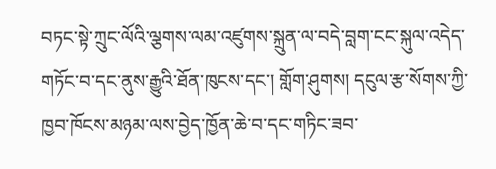བཏང་སྟེ་ཀྲུང་ལོའི་ལྕགས་ལམ་འཛུགས་སྐྲུན་ལ་བདེ་བླག་ངང་སྐུལ་འདེད་གཏོང་བ་དང་ནུས་རྒྱུའི་ཐོན་ཁུངས་དང་། གློག་ཤུགས། དངུལ་རྩ་སོགས་ཀྱི་ཁྱབ་ཁོངས་མཉམ་ལས་བྱེད་ཁྱོན་ཆེ་བ་དང་གཏིང་ཟབ་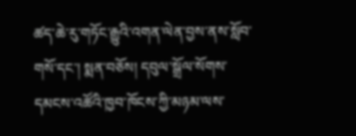ཚད་ཆེ་རུ་གཏོང་རྒྱུའི་འགན་ལེན་བྱས་ནས་སློབ་གསོ་དང་། སྨན་བཅོས། དབུལ་སྒྲོལ་སོགས་དམངས་འཚོའི་ཁྱབ་ཁོངས་ཀྱི་མཉམ་ལས་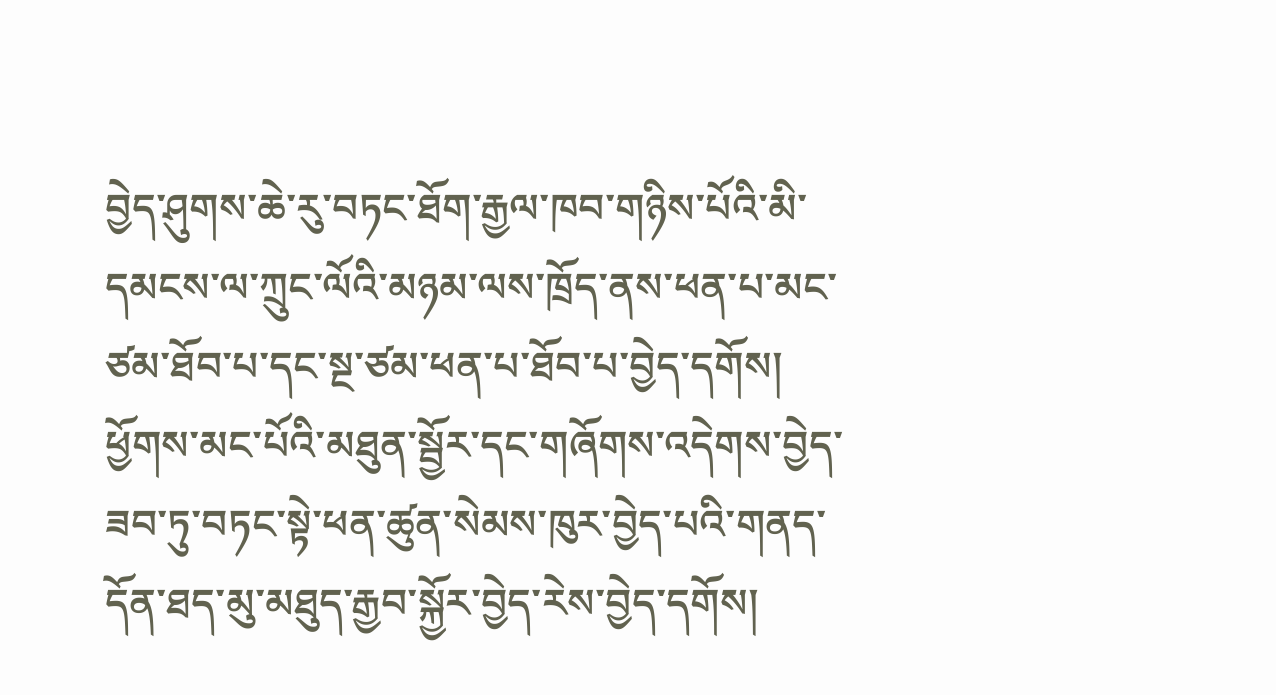བྱེད་ཤུགས་ཆེ་རུ་བཏང་ཐོག་རྒྱལ་ཁབ་གཉིས་པོའི་མི་དམངས་ལ་ཀྲུང་ལོའི་མཉམ་ལས་ཁྲོད་ནས་ཕན་པ་མང་ཙམ་ཐོབ་པ་དང་སྔ་ཙམ་ཕན་པ་ཐོབ་པ་བྱེད་དགོས། ཕྱོགས་མང་པོའི་མཐུན་སྦྱོར་དང་གཞོགས་འདེགས་བྱེད་ཟབ་ཏུ་བཏང་སྟེ་ཕན་ཚུན་སེམས་ཁུར་བྱེད་པའི་གནད་དོན་ཐད་མུ་མཐུད་རྒྱབ་སྐྱོར་བྱེད་རེས་བྱེད་དགོས།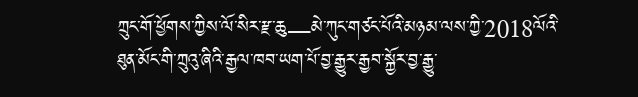ཀྲུང་གོ་ཕྱོགས་ཀྱིས་ལོ་སིར་རྫ་ཆུ—མེ་ཀུང་གཙང་པོའི་མཉམ་ལས་ཀྱི་2018ལོའི་ཐུན་མོང་གི་ཀྲུའུ་ཞིའི་རྒྱལ་ཁབ་ཡག་པོ་བྱ་རྒྱུར་རྒྱབ་སྐྱོར་བྱ་རྒྱུ་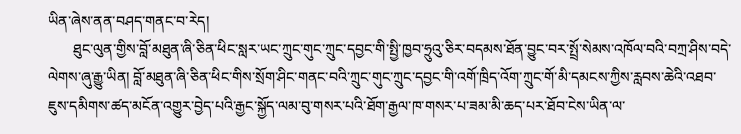ཡིན་ཞེས་ནན་བཤད་གནང་བ་རེད།
       ཐུང་ལུན་གྱིས་བློ་མཐུན་ཞི་ཅིན་ཕིང་སླར་ཡང་ཀྲུང་གུང་ཀྲུང་དབྱང་གི་སྤྱི་ཁྱབ་ཧྲུའུ་ཅིར་བདམས་ཐོན་བྱུང་བར་སྤྲོ་སེམས་འཁོལ་བའི་བཀྲ་ཤིས་བདེ་ལེགས་ཞུ་རྒྱུ་ཡིན། བློ་མཐུན་ཞི་ཅིན་ཕིང་གིས་སྲོག་ཤིང་གནང་བའི་ཀྲུང་གུང་ཀྲུང་དབྱང་གི་འགོ་ཁྲིད་འོག་ཀྲུང་གོ་མི་དམངས་ཀྱིས་རླབས་ཆེའི་འཐབ་ཇུས་དམིགས་ཚད་མངོན་འགྱུར་བྱེད་པའི་རྒྱང་སྐྱོད་ལམ་བུ་གསར་པའི་ཐོག་རྒྱལ་ཁ་གསར་པ་ཟམ་མི་ཆད་པར་ཐོབ་ངེས་ཡིན་ལ་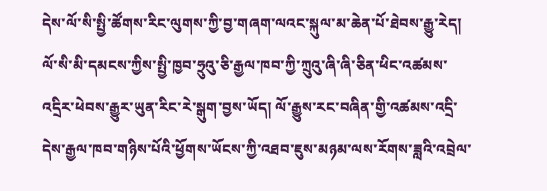དེས་ལོ་སི་སྤྱི་ཚོགས་རིང་ལུགས་ཀྱི་བྱ་གཞག་ལའང་སྐུལ་མ་ཆེན་པོ་ཐེབས་རྒྱུ་རེད། ལོ་སི་མི་དམངས་ཀྱིས་སྤྱི་ཁྱབ་ཧྲུའུ་ཅི་རྒྱལ་ཁབ་ཀྱི་ཀྲུའུ་ཞི་ཞི་ཅིན་ཕིང་འཚམས་འདྲིར་ཕེབས་རྒྱུར་ཡུན་རིང་རེ་སྒུག་བྱས་ཡོད། ལོ་རྒྱུས་རང་བཞིན་གྱི་འཚམས་འདྲི་དེས་རྒྱལ་ཁབ་གཉིས་པོའི་ཕྱོགས་ཡོངས་ཀྱི་འཐབ་ཇུས་མཉམ་ལས་རོགས་ཟླའི་འབྲེལ་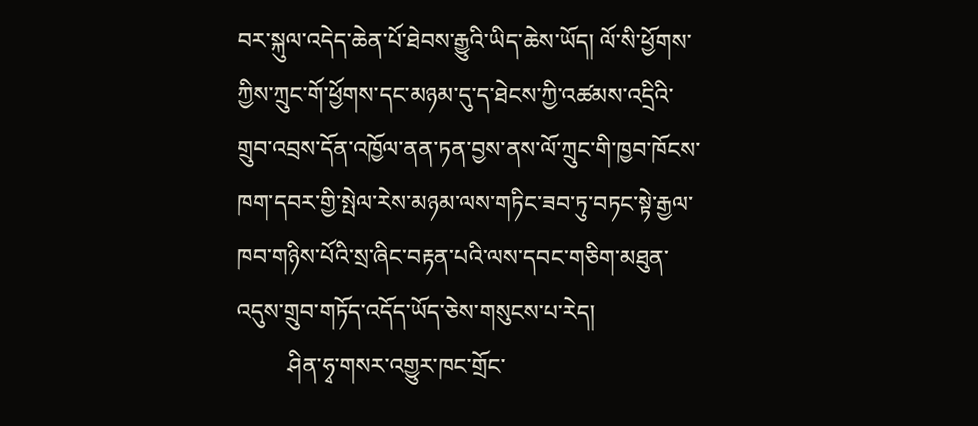བར་སྐུལ་འདེད་ཆེན་པོ་ཐེབས་རྒྱུའི་ཡིད་ཆེས་ཡོད། ལོ་སི་ཕྱོགས་ཀྱིས་ཀྲུང་གོ་ཕྱོགས་དང་མཉམ་དུ་ད་ཐེངས་ཀྱི་འཚམས་འདྲིའི་གྲུབ་འབྲས་དོན་འཁྱོལ་ནན་ཏན་བྱས་ནས་ལོ་ཀྲུང་གི་ཁྱབ་ཁོངས་ཁག་དབར་གྱི་སྤེལ་རེས་མཉམ་ལས་གཏིང་ཟབ་ཏུ་བཏང་སྟེ་རྒྱལ་ཁབ་གཉིས་པོའི་སྲ་ཞིང་བརྟན་པའི་ལས་དབང་གཅིག་མཐུན་འདུས་གྲུབ་གཏོད་འདོད་ཡོད་ཅེས་གསུངས་པ་རེད།
         ཤིན་ཧྭ་གསར་འགྱུར་ཁང་གྲོང་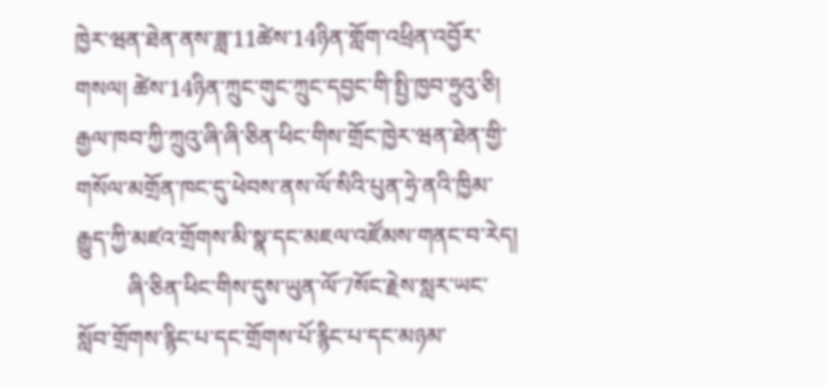ཁྱེར་ཝན་ཐེན་ནས་ཟླ་11ཚེས་14ཉིན་གློག་འཕྲིན་འབྱོར་གསལ། ཚེས་14ཉིན་ཀྲུང་གུང་ཀྲུང་དབྱང་གི་སྤྱི་ཁྱབ་ཧྲུའུ་ཅི། རྒྱལ་ཁབ་ཀྱི་ཀྲུའུ་ཞི་ཞི་ཅིན་ཕིང་གིས་གྲོང་ཁྱེར་ཝན་ཐེན་གྱི་གསོལ་མགྲོན་ཁང་དུ་ཕེབས་ནས་ལོ་སིའི་པུན་ཧྲེ་ནའི་ཁྱིམ་རྒྱུད་ཀྱི་མཛའ་གྲོགས་མི་སྣ་དང་མཇལ་འཛོམས་གནང་བ་རེད།
         ཞི་ཅིན་ཕིང་གིས་དུས་ཡུན་ལོ་7སོང་རྗེས་སླར་ཡང་སློབ་གྲོགས་རྙིང་པ་དང་གྲོགས་པོ་རྙིང་པ་དང་མཉམ་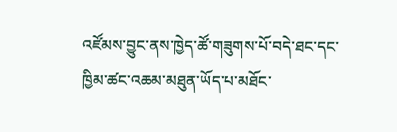འཛོམས་བྱུང་ནས་ཁྱེད་ཚོ་གཟུགས་པོ་བདེ་ཐང་དང་ཁྱིམ་ཚང་འཆམ་མཐུན་ཡོད་པ་མཐོང་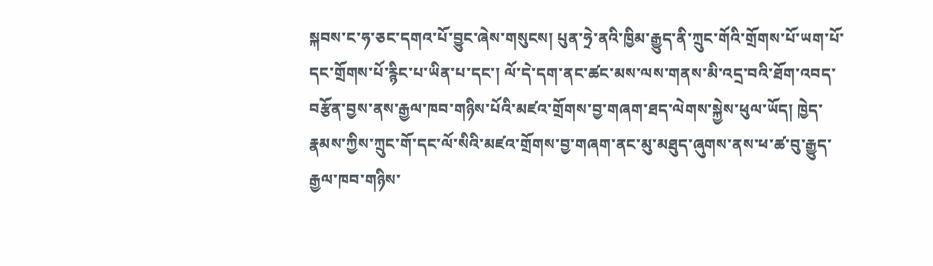སྐབས་ང་ཧ་ཅང་དགའ་པོ་བྱུང་ཞེས་གསུངས། པུན་ཧྲེ་ནའི་ཁྱིམ་རྒྱུད་ནི་ཀྲུང་གོའི་གྲོགས་པོ་ཡག་པོ་དང་གྲོགས་པོ་རྙིང་པ་ཡིན་པ་དང་། ལོ་དེ་དག་ནང་ཚང་མས་ལས་གནས་མི་འདྲ་བའི་ཐོག་འབད་བརྩོན་བྱས་ནས་རྒྱལ་ཁབ་གཉིས་པོའི་མཛའ་གྲོགས་བྱ་གཞག་ཐད་ལེགས་སྐྱེས་ཕུལ་ཡོད། ཁྱེད་རྣམས་ཀྱིས་ཀྲུང་གོ་དང་ལོ་སིའི་མཛའ་གྲོགས་བྱ་གཞག་ནང་མུ་མཐུད་ཞུགས་ནས་ཕ་ཚ་བུ་རྒྱུད་རྒྱལ་ཁབ་གཉིས་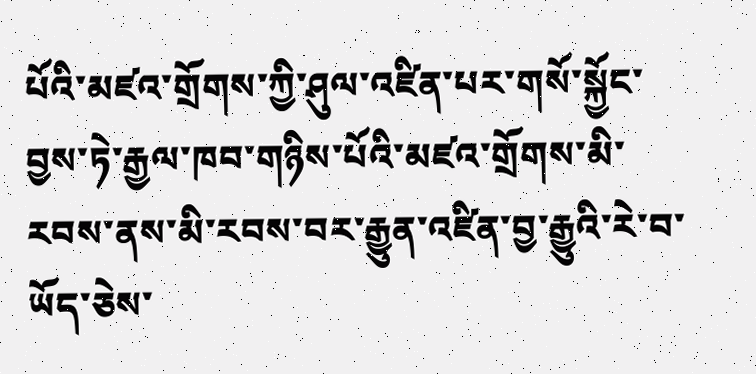པོའི་མཛའ་གྲོགས་ཀྱི་ཤུལ་འཛིན་པར་གསོ་སྐྱོང་བྱས་ཏེ་རྒྱལ་ཁབ་གཉིས་པོའི་མཛའ་གྲོགས་མི་རབས་ནས་མི་རབས་བར་རྒྱུན་འཛིན་བྱ་རྒྱུའི་རེ་བ་ཡོད་ཅེས་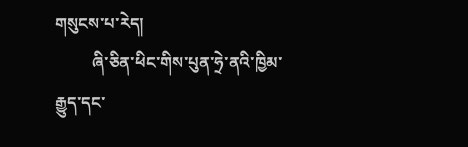གསུངས་པ་རེད།
         ཞི་ཅིན་ཕིང་གིས་པུན་ཧྲེ་ནའི་ཁྱིམ་རྒྱུད་དང་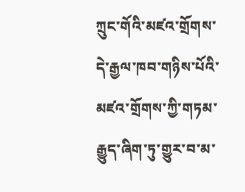ཀྲུང་གོའི་མཛའ་གྲོགས་དེ་རྒྱལ་ཁབ་གཉིས་པོའི་མཛའ་གྲོགས་ཀྱི་གཏམ་རྒྱུད་ཞིག་ཏུ་གྱུར་བ་མ་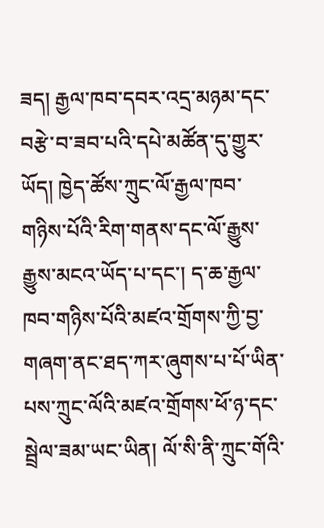ཟད། རྒྱལ་ཁབ་དབར་འདྲ་མཉམ་དང་བརྩེ་བ་ཟབ་པའི་དཔེ་མཚོན་དུ་གྱུར་ཡོད། ཁྱེད་ཚོས་ཀྲུང་ལོ་རྒྱལ་ཁབ་གཉིས་པོའི་རིག་གནས་དང་ལོ་རྒྱུས་རྒྱུས་མངའ་ཡོད་པ་དང་། ད་ཆ་རྒྱལ་ཁབ་གཉིས་པོའི་མཛའ་གྲོགས་ཀྱི་བྱ་གཞག་ནང་ཐད་ཀར་ཞུགས་པ་པོ་ཡིན་པས་ཀྲུང་ལོའི་མཛའ་གྲོགས་ཕོ་ཉ་དང་སྦྲེལ་ཟམ་ཡང་ཡིན། ལོ་སི་ནི་ཀྲུང་གོའི་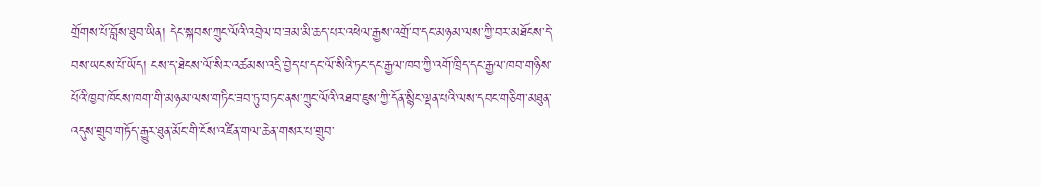གྲོགས་པོ་བློས་ཐུབ་ཡིན། དེང་སྐབས་ཀྲུང་ལོའི་འབྲེལ་བ་ཟམ་མི་ཆད་པར་འཕེལ་རྒྱས་འགྲོ་བ་དང་མཉམ་ལས་ཀྱི་བར་མཐོངས་དེ་བས་ཡངས་པོ་ཡོད། ངས་ད་ཐེངས་ལོ་སིར་འཚམས་འདྲི་བྱེད་པ་དང་ལོ་སིའི་ཏང་དང་རྒྱལ་ཁབ་ཀྱི་འགོ་ཁྲིད་དང་རྒྱལ་ཁབ་གཉིས་པོའི་ཁྱབ་ཁོངས་ཁག་གི་མཉམ་ལས་གཏིང་ཟབ་ཏུ་བཏང་ནས་ཀྲུང་ལོའི་འཐབ་ཇུས་ཀྱི་དོན་སྙིང་ལྡན་པའི་ལས་དབང་གཅིག་མཐུན་འདུས་གྲུབ་གཏོད་རྒྱུར་ཐུན་མོང་གི་ངོས་འཛིན་གལ་ཆེན་གསར་པ་གྲུབ་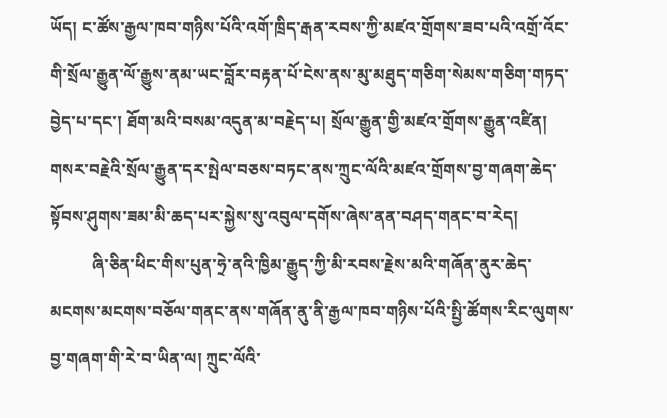ཡོད། ང་ཚོས་རྒྱལ་ཁབ་གཉིས་པོའི་འགོ་ཁྲིད་རྒན་རབས་ཀྱི་མཛའ་གྲོགས་ཟབ་པའི་འགྲོ་འོང་གི་སྲོལ་རྒྱུན་ལོ་རྒྱུས་ནམ་ཡང་བློར་བརྟན་པོ་ངེས་ནས་མུ་མཐུད་གཅིག་སེམས་གཅིག་གཏད་བྱེད་པ་དང་། ཐོག་མའི་བསམ་འདུན་མ་བརྗེད་པ། སྲོལ་རྒྱུན་གྱི་མཛའ་གྲོགས་རྒྱུན་འཛིན། གསར་བརྗེའི་སྲོལ་རྒྱུན་དར་སྤེལ་བཅས་བཏང་ནས་ཀྲུང་ལོའི་མཛའ་གྲོགས་བྱ་གཞག་ཆེད་སྟོབས་ཤུགས་ཟམ་མི་ཆད་པར་སྐྱེས་སུ་འབུལ་དགོས་ཞེས་ནན་བཤད་གནང་བ་རེད།
          ཞི་ཅིན་ཕིང་གིས་པུན་ཧྲེ་ནའི་ཁྱིམ་རྒྱུད་ཀྱི་མི་རབས་རྗེས་མའི་གཞོན་ནུར་ཆེད་མངགས་མངགས་བཅོལ་གནང་ནས་གཞོན་ནུ་ནི་རྒྱལ་ཁབ་གཉིས་པོའི་སྤྱི་ཚོགས་རིང་ལུགས་བྱ་གཞག་གི་རེ་བ་ཡིན་ལ། ཀྲུང་ལོའི་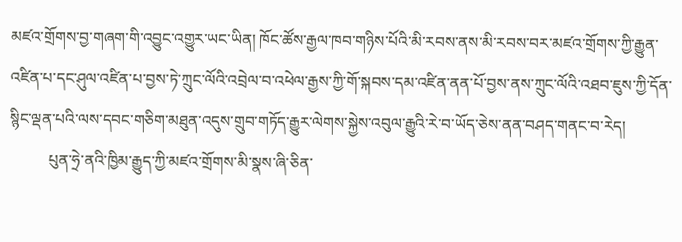མཛའ་གྲོགས་བྱ་གཞག་གི་འབྱུང་འགྱུར་ཡང་ཡིན། ཁོང་ཚོས་རྒྱལ་ཁབ་གཉིས་པོའི་མི་རབས་ནས་མི་རབས་བར་མཛའ་གྲོགས་ཀྱི་རྒྱུན་འཛིན་པ་དང་ཤུལ་འཛིན་པ་བྱས་ཏེ་ཀྲུང་ལོའི་འབྲེལ་བ་འཕེལ་རྒྱས་ཀྱི་གོ་སྐབས་དམ་འཛིན་ནན་པོ་བྱས་ནས་ཀྲུང་ལོའི་འཐབ་ཇུས་ཀྱི་དོན་སྙིང་ལྡན་པའི་ལས་དབང་གཅིག་མཐུན་འདུས་གྲུབ་གཏོད་རྒྱུར་ལེགས་སྐྱེས་འབུལ་རྒྱུའི་རེ་བ་ཡོད་ཅེས་ནན་བཤད་གནང་བ་རེད།
          པུན་ཧྲེ་ནའི་ཁྱིམ་རྒྱུད་ཀྱི་མཛའ་གྲོགས་མི་སྣས་ཞི་ཅིན་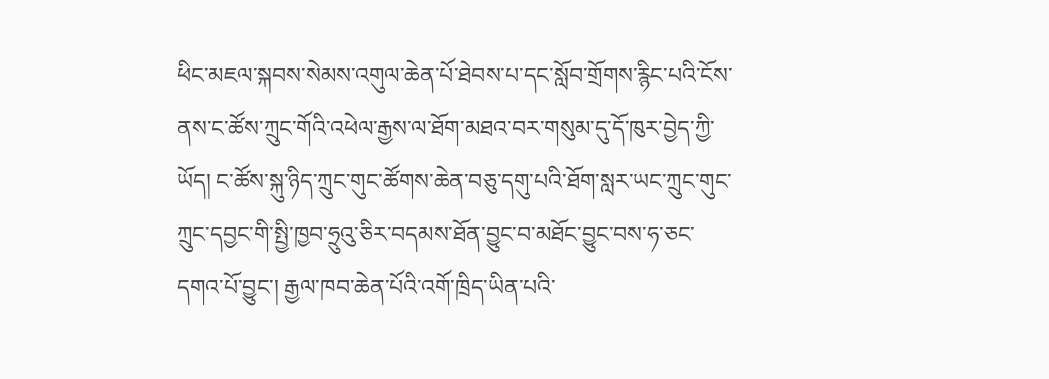ཕིང་མཇལ་སྐབས་སེམས་འགུལ་ཆེན་པོ་ཐེབས་པ་དང་སློབ་གྲོགས་རྙིང་པའི་ངོས་ནས་ང་ཚོས་ཀྲུང་གོའི་འཕེལ་རྒྱས་ལ་ཐོག་མཐའ་བར་གསུམ་དུ་དོ་ཁུར་བྱེད་ཀྱི་ཡོད། ང་ཚོས་སྐུ་ཉིད་ཀྲུང་གུང་ཚོགས་ཆེན་བཅུ་དགུ་པའི་ཐོག་སླར་ཡང་ཀྲུང་གུང་ཀྲུང་དབྱང་གི་སྤྱི་ཁྱབ་ཧྲུའུ་ཅིར་བདམས་ཐོན་བྱུང་བ་མཐོང་བྱུང་བས་ཧ་ཅང་དགའ་པོ་བྱུང་། རྒྱལ་ཁབ་ཆེན་པོའི་འགོ་ཁྲིད་ཡིན་པའི་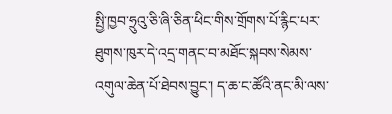སྤྱི་ཁྱབ་ཧྲུའུ་ཅི་ཞི་ཅིན་ཕིང་གིས་གྲོགས་པོ་རྙིང་པར་ཐུགས་ཁུར་དེ་འདྲ་གནང་བ་མཐོང་སྐབས་སེམས་འགུལ་ཆེན་པོ་ཐེབས་བྱུང་། ད་ཆ་ང་ཚོའི་ནང་མི་ལས་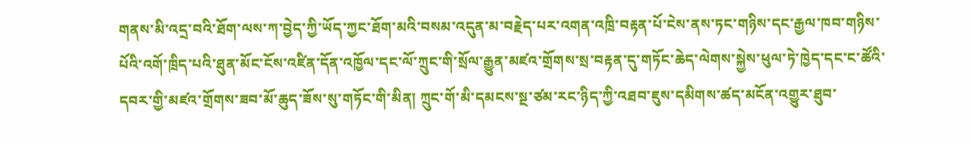གནས་མི་འདྲ་བའི་ཐོག་ལས་ཀ་བྱེད་ཀྱི་ཡོད་ཀྱང་ཐོག་མའི་བསམ་འདུན་མ་བརྗེད་པར་འགན་འཁྲི་བརྟན་པོ་ངེས་ནས་ཏང་གཉིས་དང་རྒྱལ་ཁབ་གཉིས་པོའི་འགོ་ཁྲིད་པའི་ཐུན་མོང་ངོས་འཛིན་དོན་འཁྱོལ་དང་ལོ་ཀྲུང་གི་སྲོལ་རྒྱུན་མཛའ་གྲོགས་སྲ་བརྟན་དུ་གཏོང་ཆེད་ལེགས་སྐྱེས་ཕུལ་ཏེ་ཁྱེད་དང་ང་ཚོའི་དབར་གྱི་མཛའ་གྲོགས་ཟབ་མོ་ཆུད་ཟོས་སུ་གཏོང་གི་མིན། ཀྲུང་གོ་མི་དམངས་སྔ་ཙམ་རང་ཉིད་ཀྱི་འཐབ་ཇུས་དམིགས་ཚད་མངོན་འགྱུར་ཐུབ་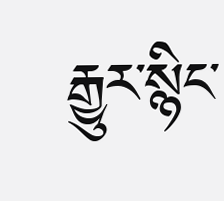རྒྱུར་སྙིང་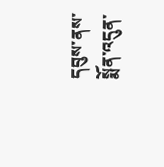དབུས་ནས་སྨོན་འདུན་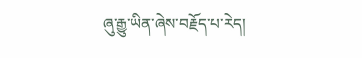ཞུ་རྒྱུ་ཡིན་ཞེས་བརྗོད་པ་རེད།